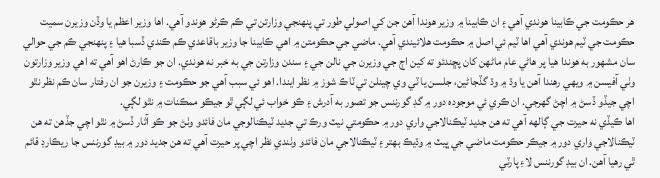هر حڪومت جي ڪابينا هوندي آهي ۽ ان ڪابينا ۾ وزير هوندا آهن جن کي اصولي طور تي پنهنجي وزارتن تي ڪم ڪرڻو هوندو آهي. اها وزير اعظم يا وڏن وزيرن سميت حڪومت جي ٽيم هوندي آهي اها ٽيم ئي اصل ۾ حڪومت هلائيندي آهي. ماضي جي حڪومتن ۾ اهي ڪابينا جا وزير باقاعدي ڪم ڪندي ڏسبا هيا ۽ پنهنجي ڪم جي حوالي سان مشهور به هوندا هيا پر هاڻي عام ماڻهن کان پڇندئو ته کين اڄ جي وزيرن جي نالن جي ۽ سندن وزارتن جي به خبر نه هوندي. ان جو ڪارڻ اهو آهي ته اهي وزير وزارتون وٺي آفيسن ۾ ويهي رهندا آهن يا وڌ ۾ وڌ گڏجاڻين، جلسن يا ٽي وي چينلن تي ٽاڪ شوز ۾ نظر ايندا. اهو ئي سبب آهي جو حڪومت ۽ وزيرن جو ان رفتار سان ڪم نظر نٿو اچي جيڏو ڏسڻ ۾ اچڻ گهرجي. ان ڪري ئي موجوده دور ۾ گڊ گورننس جو تصور به آدرش ۽ ڪو خواب ئي لڳي ٿو جيڪو ممڪنات ۾ نٿو لڳي.
اها ڪيڏي نه حيرت جي ڳالهه آهي ته هن جديد ٽيڪنالاجي واري دور ۾ حڪومتي نيٽ ورڪ تي جديد ٽيڪنالوجي مان فائدو وٺڻ جو ڪو آثار ڏسڻ ۾ نٿو اچي جڏهن ته هن ٽيڪنالاجي واري دور ۾ جيڪر حڪومت ماضي جي ڀيٽ ۾ وڌيڪ بهتر ۽ ٽيڪنالاجي مان فائدو وٺندي نظر اچي پر حيرت آهي ته هن جديد دور ۾ بيڊ گورننس جا ريڪارڊ قائم ٿي رهيا آهن. ان بيڊ گورننس لاءِ پارٽي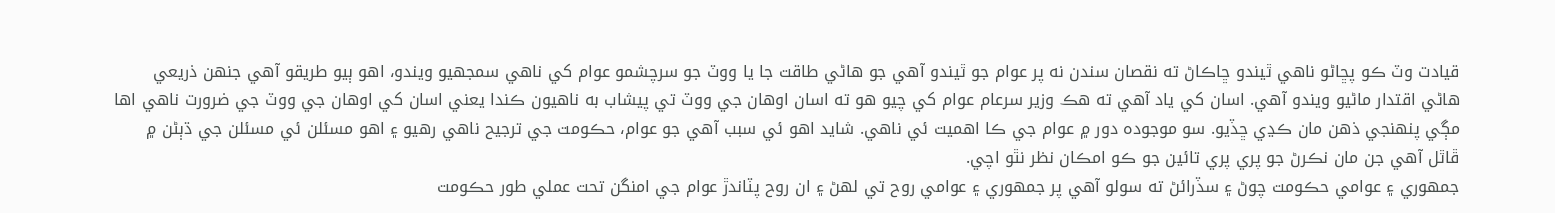قيادت وٽ ڪو پڇاڻو ناهي ٿيندو ڇاڪاڻ ته نقصان سندن نه پر عوام جو ٿيندو آهي جو هاڻي طاقت جا يا ووٽ جو سرچشمو عوام کي ناهي سمجهيو ويندو، اهو ٻيو طريقو آهي جنهن ذريعي هاڻي اقتدار ماڻيو ويندو آهي. اسان کي ياد آهي ته هڪ وزير سرعام عوام کي چيو هو ته اسان اوهان جي ووٽ تي پيشاب به ناهيون ڪندا يعني اسان کي اوهان جي ووٽ جي ضرورت ناهي اها مڳي پنهنجي ذهن مان ڪڍي ڇڏيو. سو موجوده دور ۾ عوام جي ڪا اهميت ئي ناهي. شايد اهو ئي سبب آهي جو عوام، حڪومت جي ترجيح ناهي رهيو ۽ اهو مسئلن ئي مسئلن جي ڌٻڻن ۾ ڦاٿل آهي جن مان نڪرڻ جو پري پري تائين جو ڪو امڪان نظر نٿو اچي.
جمهوري ۽ عوامي حڪومت چوڻ ۽ سڏرائڻ ته سولو آهي پر جمهوري ۽ عوامي روح تي لهڻ ۽ ان روح پٽاندڙ عوام جي امنگن تحت عملي طور حڪومت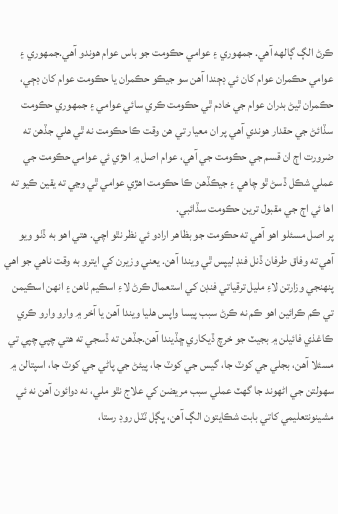ڪرڻ الڳ ڳالهه آهي. جمهوري ۽ عوامي حڪومت جو باس عوام هوندو آهي.جمهوري ۽ عوامي حڪمران عوام کان ئي ڊڄندا آهن سو جيڪو حڪمران يا حڪومت عوام کان ڊڄي، حڪمران ٿيڻ بدران عوام جي خادم ٿي حڪومت ڪري سائي عوامي ۽ جمهوري حڪومت سڏائڻ جي حقدار هوندي آهي پر ان معيار تي هن وقت ڪا حڪومت نه ٿي هلي جڏهن ته ضرورت اڄ ان قسم جي حڪومت جي آهي، عوام اصل ۾ اهڙي ئي عوامي حڪومت جي عملي شڪل ڏسڻ ٿو چاهي ۽ جيڪڏهن ڪا حڪومت اهڙي عوامي ٿي وڃي ته يقين ڪيو ته اها ئي اڄ جي مقبول ترين حڪومت سڏائبي.
پر اصل مسئلو اهو آهي ته حڪومت جو بظاهر ارادو ئي نظر نٿو اچي. هتي اهو به ڏٺو ويو آهي ته وفاق طرفان ڏنل فنڊ ليپس ٿي ويندا آهن. يعني وزيرن کي ايترو به وقت ناهي جو اهي پنهنجي وزارتن لاءِ مليل ترقياتي فنڊن کي استعمال ڪرڻ لاءِ اسڪيم ٺاهن ۽ انهن اسڪيمن تي ڪم ڪرائين اهو ڪم نه ڪرڻ سبب پيسا واپس هليا ويندا آهن يا آخر ۾ وارو وارو ڪري ڪاغذي فائيلن ۾ بجيٽ جو خرچ ڏيکاري ڇڏيندا آهن.جڏهن ته ڏسجي ته هتي چپي چپي تي مسئلا آهن، بجلي جي کوٽ جا، گيس جي کوٽ جا، پيئڻ جي پاڻي جي کوٽ جا، اسپتالن ۾ سهولتن جي اڻهوند جا گهٽ عملي سبب مريضن کي علاج نٿو ملي، نه دوائون آهن نه ئي مشينونتعليمي کاتي بابت شڪايتون الڳ آهن، ڀڳل ٽٽل روڊ رستا،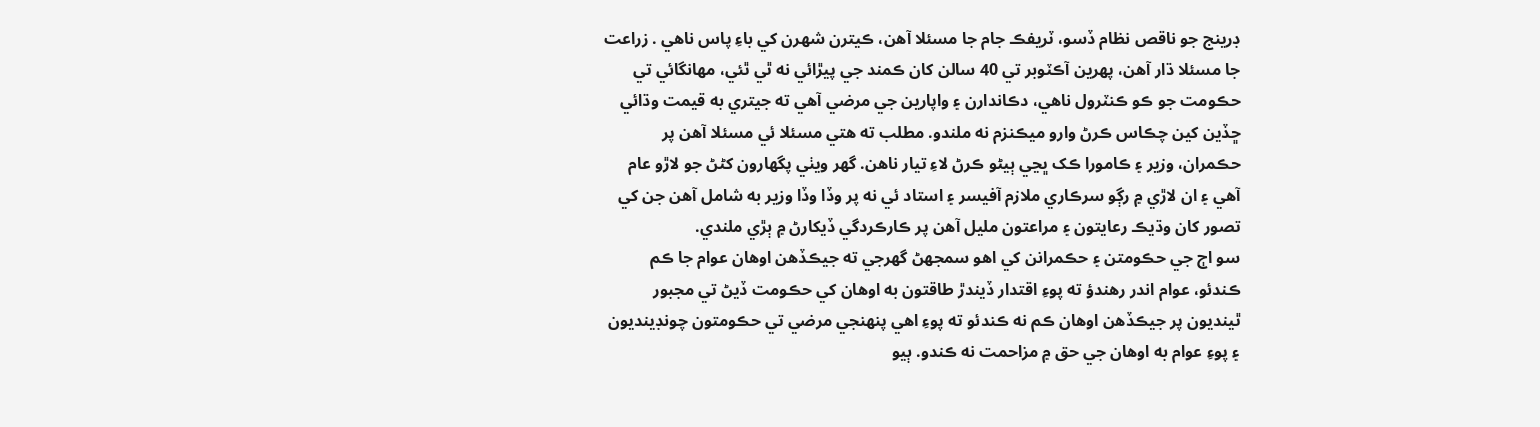ڊرينج جو ناقص نظام ڏسو، ٽريفڪ جام جا مسئلا آهن، ڪيترن شهرن کي باءِ پاس ناهي . زراعت جا مسئلا ڌار آهن، پهرين آڪٽوبر تي 40 سالن کان ڪمند جي پيڙائي نه ٿي ٿئي، مهانگائي تي حڪومت جو ڪو ڪنٽرول ناهي، دڪاندارن ۽ واپارين جي مرضي آهي ته جيتري به قيمت وڌائي ڇڏين کين چڪاس ڪرڻ وارو ميڪنزم نه ملندو. مطلب ته هتي مسئلا ئي مسئلا آهن پر حڪمران، وزير ۽ ڪامورا ڪک ڀڃي ٻيڻو ڪرڻ لاءِ تيار ناهن. گهر ويٺي پگهارون کڻڻ جو لاڙو عام آهي ۽ ان لاڙي ۾ رڳو سرڪاري ملازم آفيسر ۽ استاد ئي نه پر وڏا وڏا وزير به شامل آهن جن کي تصور کان وڌيڪ رعايتون ۽ مراعتون مليل آهن پر ڪارڪردگي ڏيکارڻ ۾ ٻڙي ملندي.
سو اڄ جي حڪومتن ۽ حڪمرانن کي اهو سمجهڻ گهرجي ته جيڪڏهن اوهان عوام جا ڪم ڪندئو، عوام اندر رهندؤ ته پوءِ اقتدار ڏيندڙ طاقتون به اوهان کي حڪومت ڏيڻ تي مجبور ٿينديون پر جيڪڏهن اوهان ڪم نه ڪندئو ته پوءِ اهي پنهنجي مرضي تي حڪومتون چونڊينديون ۽ پوءِ عوام به اوهان جي حق ۾ مزاحمت نه ڪندو. ٻيو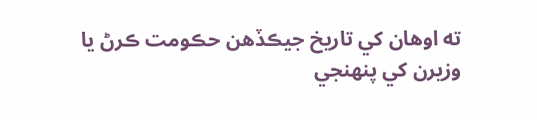ته اوهان کي تاريخ جيڪڏهن حڪومت ڪرڻ يا وزيرن کي پنهنجي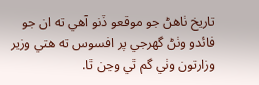تاريخ ٺاهڻ جو موقعو ڏنو آهي ته ان جو فائدو وٺڻ گهرجي پر افسوس ته هتي وزير وزارتون وٺي گم ٿي وڃن ٿا.